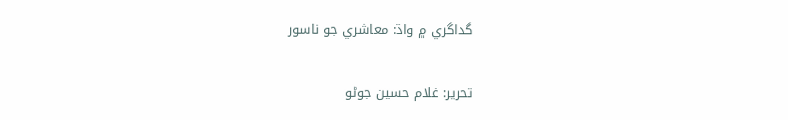گداگري ۾ واڌ: معاشري جو ناسور

تحرير: غلام حسين جوڻو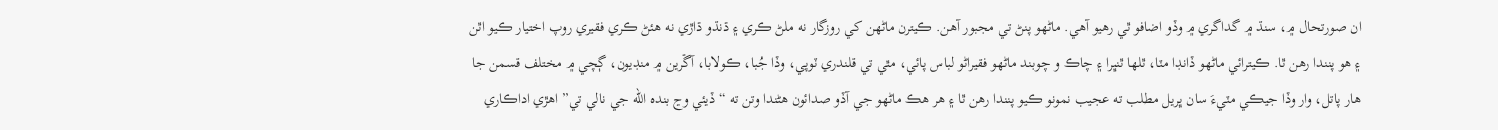ان صورتحال ۾، سنڌ ۾ گداگري ۾ وڏو اضافو ٿي رهيو آهي. ماڻهو پنڻ تي مجبور آهن. ڪيترن ماڻهن کي روزگار نه ملڻ ڪري ۽ ڌنڌو ڌاڙي نه هئڻ ڪري فقيري روپ اختيار ڪيو اٿن ۽ هو پنندا رهن ٿا. ڪيترائي ماڻهو ڏانڊا مٽا، ٿلها ٿنڀرا ۽ چاڪ و چوبند ماڻهو فقيراڻو لباس پائي، مٿي تي قلندري ٽوپي، وڏا جُبا، ڪولابا، آڱرين ۾ منڊيون، ڳچي ۾ مختلف قسمن جا هار پاتل، وار وڏا جيڪي مٽيءَ سان ڀريل مطلب ته عجيب نمونو ڪيو پنندا رهن ٿا ۽ هر هڪ ماڻهو جي آڏو صدائون هڻندا وتن ته “ڏيئي وڃ بنده الله جي نالي تي” اهڙي اداڪاري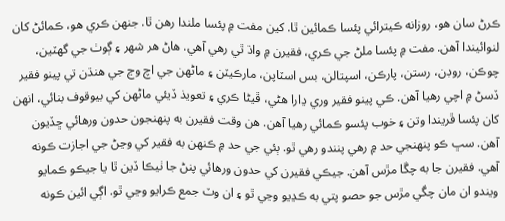ڪرڻ سان هو، روزانه ڪيترائي پئسا ڪمائين ٿا. کين مفت ۾ پئسا ملندا رهن ٿا. جنهن ڪري هو، ڪمائڻ کان لنوائيندا آهن. مفت ۾ پئسا ملڻ جي ڪري، فقيرن ۾ واڌ ٿي رهي آهي. هاڻ هر شهر ۽ ڳوٺ جي گھٽين، چوڪن، روڊن، رستن، پارڪن، اسپتالن، بس اسٽاپن، مارڪيٽن ۽ ماڻهن جي اچ وڃ جي هنڌن تي پينو فقير ڏسڻ ۾ اچي رهيا آهن. ڪي پينو فقير وري ڍارا هڻي، ڦيڻا ڪري ۽ تعويذ ڏيئي ماڻهن کي بيوقوف بنائي، انهن کان پئسا ڦريندا وتن ۽ خوب پئسو ڪمائي رهيا آهن. هن وقت فقيرن به پنهنجون حدون ورهائي ڇڏيون آهن. سڀ ڪو پنهنجي حد ۾ رهي پنندو رهي ٿو. ٻئي جي حد ۾ ڪنهن به فقير کي وڃڻ جي اجازت ڪونه آهي. فقيرن جا به چڱا مڙس آهن. جيڪي فقيرن کي حدون ورهائي پنڻ جا ٺيڪا ڏين ٿا يا جيڪو ڪمايو ويندو ان مان چڱي مڙس جو حصو پتي به ڪڍيو وڃي ٿو ۽ ان وٽ جمع ڪرايو وڃي ٿو. اڳي ائين ڪونه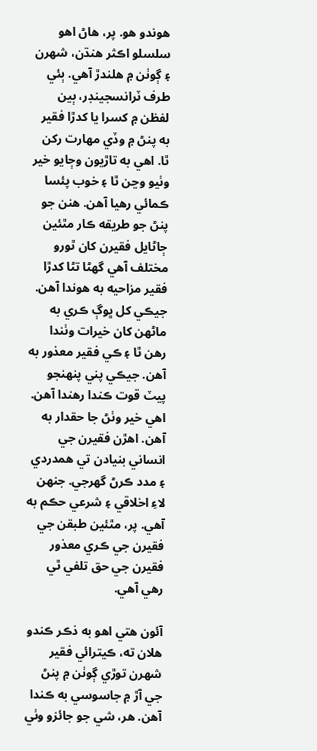هوندو هو. پر، هاڻ اهو سلسلو اڪثر هنڌن، شهرن ۽ ڳوٺن ۾ هلندڙ آهي. ٻئي طرف ٽرانسجينڊر، ٻين لفظن ۾ کسرا يا کدڙا فقير به پنڻ ۾ وڏي مهارت رکن ٿا. اهي به تاڙيون وڄايو خير وٺيو وڃن ٿا ۽ خوب پئسا ڪمائي رهيا آهن. هنن جو پنڻ جو طريقه ڪار مٿئين ڄاڻايل فقيرن کان ٿورو مختلف آهي گھڻا تڻا کدڙا فقير مزاحيه به هوندا آهن. جيڪي کل ڀوڳ ڪري به ماڻهن کان خيرات وٺندا رهن ٿا ۽ ڪي فقير معذور به آهن. جيڪي پني پنهنجو پيٽ قوت ڪندا رهندا آهن. اهي خير وٺڻ جا حقدار به آهن. اهڙن فقيرن جي انساني بنيادن تي همدردي ۽ مدد ڪرڻ گھرجي. جنهن لاءِ اخلاقي ۽ شرعي حڪم به آهي. پر، مٿئين طبقن جي فقيرن جي ڪري معذور فقيرن جي حق تلفي ٿي رهي آهي.

آئون هتي اهو به ذڪر ڪندو هلان ته، ڪيترائي فقير شهرن توڙي ڳوٺن ۾ پنڻ جي آڙ ۾ جاسوسي به ڪندا آهن. هر، شي جو جائزو وٺي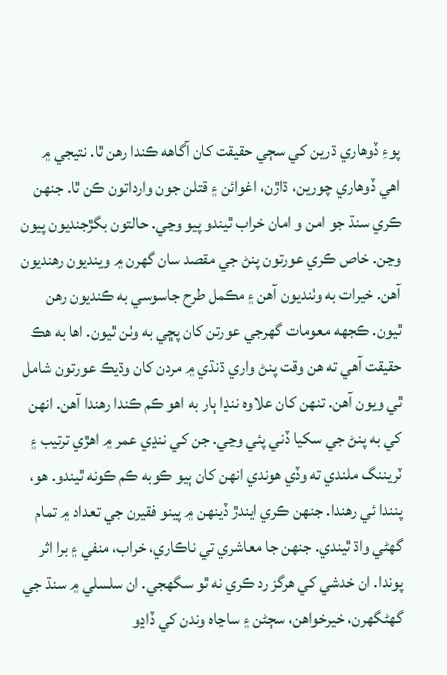پوءِ ڏوهاري ڌرين کي سڄي حقيقت کان آگاهه ڪندا رهن ٿا. نتيجي ۾ اهي ڏوهاري چورين، ڌاڙن، اغوائن ۽ قتلن جون وارداتون ڪن ٿا. جنهن ڪري سنڌ جو امن و امان خراب ٿيندو پيو وڃي. حالتون بگڙجنديون پيون وڃن. خاص ڪري عورتون پنڻ جي مقصد سان گھرن ۾ وينديون رهنديون آهن. خيرات به وٺنديون آهن ۽ مڪمل طرح جاسوسي به ڪنديون رهن ٿيون. ڪجهه معومات گھرجي عورتن کان پڇي به وٺن ٿيون. اها به هڪ حقيقت آهي ته هن وقت پنڻ واري ڌنڌي ۾ مردن کان وڌيڪ عورتون شامل ٿي ويون آهن. تنهن کان علاوه ننڍا ٻار به اهو ڪم ڪندا رهندا آهن. انهن کي به پنڻ جي سکيا ڏني پئي وڃي. جن کي ننڍي عمر ۾ اهڙي ترتيب ۽ ٽريننگ ملندي ته وڏي هوندي انهن کان ٻيو ڪوبه ڪم ڪونه ٿيندو. هو، پنندا ئي رهندا. جنهن ڪري ايندڙ ڏينهن ۾ پينو فقيرن جي تعداد ۾ تمام گھڻي واڌ ٿيندي. جنهن جا معاشري تي ناڪاري، خراب، منفي ۽ برا اثر پوندا. ان خدشي کي هرگز رد ڪري نه ٿو سگھجي. ان سلسلي ۾ سنڌ جي گھڻگھرن، خيرخواهن، سڄڻن ۽ ساڃاه وندن کي ڏاڍو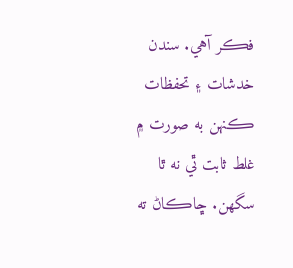فڪر آهي. سندن خدشات ۽ تحفظات ڪنهن به صورت ۾ غلط ثابت ٿي نه ٿا سگھن. ڇاڪاڻ ته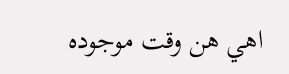اهي هن وقت موجوده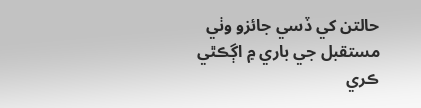حالتن کي ڏسي جائزو وٺي مستقبل جي باري ۾ اڳڪٿي ڪري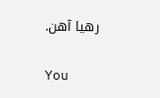رهيا آهن.

You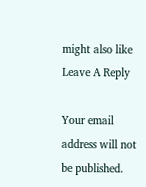might also like
Leave A Reply

Your email address will not be published.